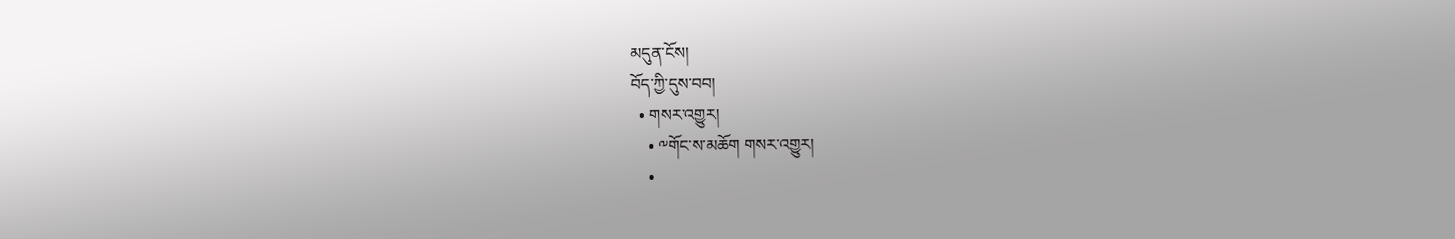མདུན་ངོས།
བོད་ཀྱི་དུས་བབ།
  • གསར་འགྱུར།
    • ༸གོང་ས་མཆོག གསར་འགྱུར།
    •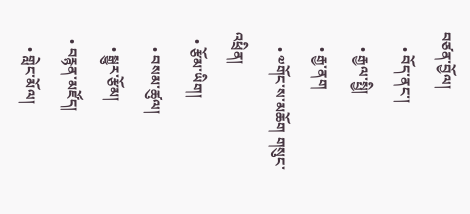བཙན་བྱོལ།
    • བོད་ནང་།
    • རྒྱལ་སྤྱི།
    • རྒྱ་ནག
    • ༧གོང་ས་མཆོག གསུང་འཕྲིན།
  • རྩོམ་ཡིག།
    • བསམ་ཚུལ།
    • སྒྱུར་རྩོམ།
  • བརྙན་མཛོད།
    • གླེང་མོལ།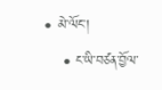• མེ་ལོང་།
    • ང་ཡི་བཙན་བྱོལ་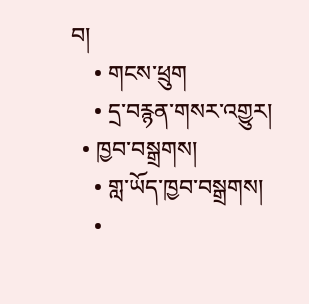བ།
    • གངས་ཕྲུག
    • དྲ་བརྙན་གསར་འགྱུར།
  • ཁྱབ་བསྒྲགས།
    • གླ་ཡོད་ཁྱབ་བསྒྲགས།
    •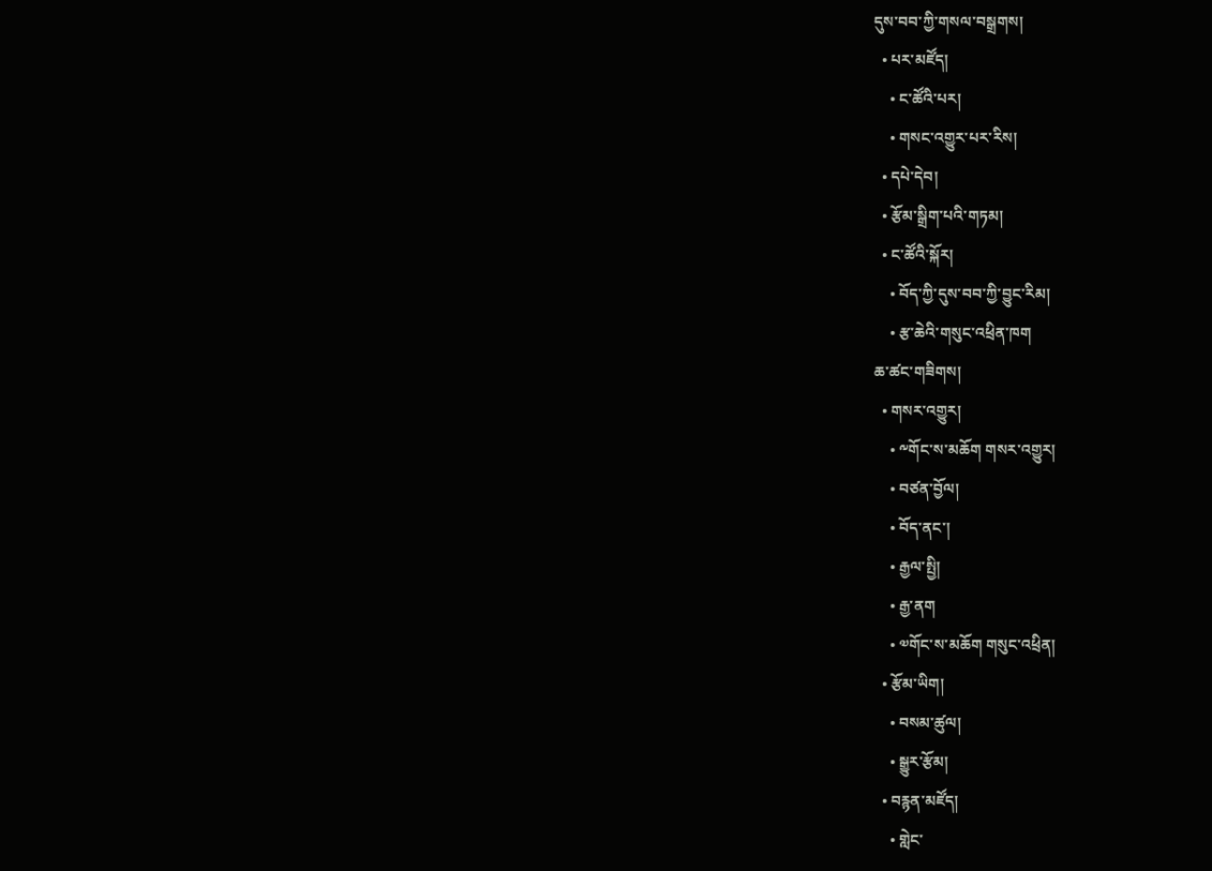དུས་བབ་ཀྱི་གསལ་བསྒྲགས།
  • པར་མཛོད།
    • ང་ཚོའི་པར།
    • གསང་འགྱུར་པར་རིས།
  • དཔེ་དེབ།
  • རྩོམ་སྒྲིག་པའི་གཏམ།
  • ང་ཚོའི་སྐོར།
    • བོད་ཀྱི་དུས་བབ་ཀྱི་བྱུང་རིམ།
    • རྩ་ཆེའི་གསུང་འཕྲིན་ཁག
ཆ་ཚང་གཟིགས།
  • གསར་འགྱུར།
    • ༸གོང་ས་མཆོག གསར་འགྱུར།
    • བཙན་བྱོལ།
    • བོད་ནང་།
    • རྒྱལ་སྤྱི།
    • རྒྱ་ནག
    • ༧གོང་ས་མཆོག གསུང་འཕྲིན།
  • རྩོམ་ཡིག།
    • བསམ་ཚུལ།
    • སྒྱུར་རྩོམ།
  • བརྙན་མཛོད།
    • གླེང་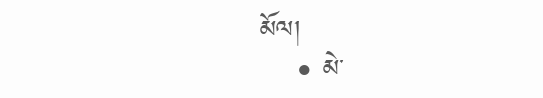མོལ།
    • མེ་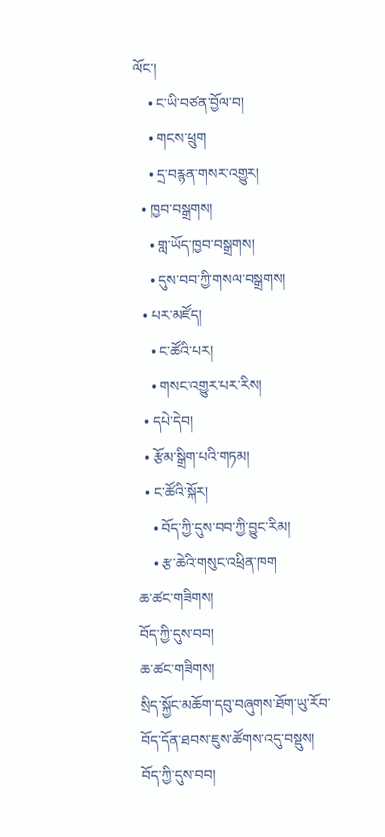ལོང་།
    • ང་ཡི་བཙན་བྱོལ་བ།
    • གངས་ཕྲུག
    • དྲ་བརྙན་གསར་འགྱུར།
  • ཁྱབ་བསྒྲགས།
    • གླ་ཡོད་ཁྱབ་བསྒྲགས།
    • དུས་བབ་ཀྱི་གསལ་བསྒྲགས།
  • པར་མཛོད།
    • ང་ཚོའི་པར།
    • གསང་འགྱུར་པར་རིས།
  • དཔེ་དེབ།
  • རྩོམ་སྒྲིག་པའི་གཏམ།
  • ང་ཚོའི་སྐོར།
    • བོད་ཀྱི་དུས་བབ་ཀྱི་བྱུང་རིམ།
    • རྩ་ཆེའི་གསུང་འཕྲིན་ཁག
ཆ་ཚང་གཟིགས།
བོད་ཀྱི་དུས་བབ།
ཆ་ཚང་གཟིགས།
སྲིད་སྐྱོང་མཆོག་དབུ་བཞུགས་ཐོག་ཡུ་རོབ་བོད་དོན་ཐབས་ཇུས་ཚོགས་འདུ་བསྡུས།
བོད་ཀྱི་དུས་བབ།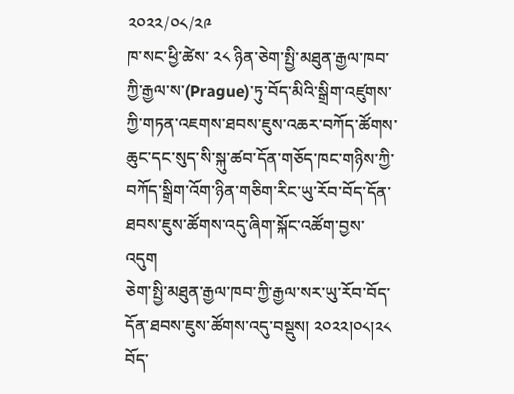༢༠༢༢/༠༨/༢༩
ཁ་སང་ཕྱི་ཚེས་ ༢༨ ཉིན་ཅེག་སྤྱི་མཐུན་རྒྱལ་ཁབ་ཀྱི་རྒྱལ་ས་(Prague)་ཏུ་བོད་མིའི་སྒྲིག་འཛུགས་ཀྱི་གཏན་འཇགས་ཐབས་ཇུས་འཆར་བཀོད་ཚོགས་ཆུང་དང་སུད་སི་སྐུ་ཚབ་དོན་གཅོད་ཁང་གཉིས་ཀྱི་བཀོད་སྒྲིག་འོག་ཉིན་གཅིག་རིང་ཡུ་རོབ་བོད་དོན་ཐབས་ཇུས་ཚོགས་འདུ་ཞིག་སྐོང་འཚོག་བྱས་འདུག
ཅེག་སྤྱི་མཐུན་རྒྱལ་ཁབ་ཀྱི་རྒྱལ་སར་ཡུ་རོབ་བོད་དོན་ཐབས་ཇུས་ཚོགས་འདུ་བསྡུས། ༢༠༢༢།༠༨།༢༨ བོད་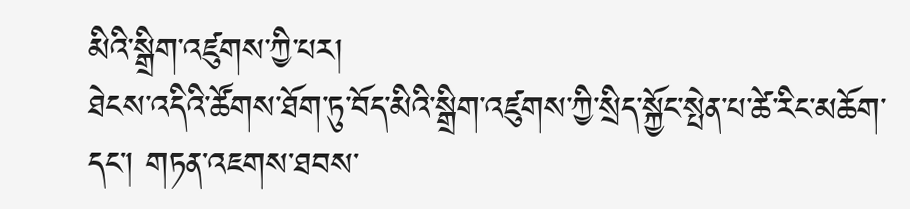མིའི་སྒྲིག་འཛུགས་ཀྱི་པར།
ཐེངས་འདིའི་ཚོགས་ཐོག་ཏུ་བོད་མིའི་སྒྲིག་འཛུགས་ཀྱི་སྲིད་སྐྱོང་སྤེན་པ་ཚེ་རིང་མཆོག་དང་། གཏན་འཇགས་ཐབས་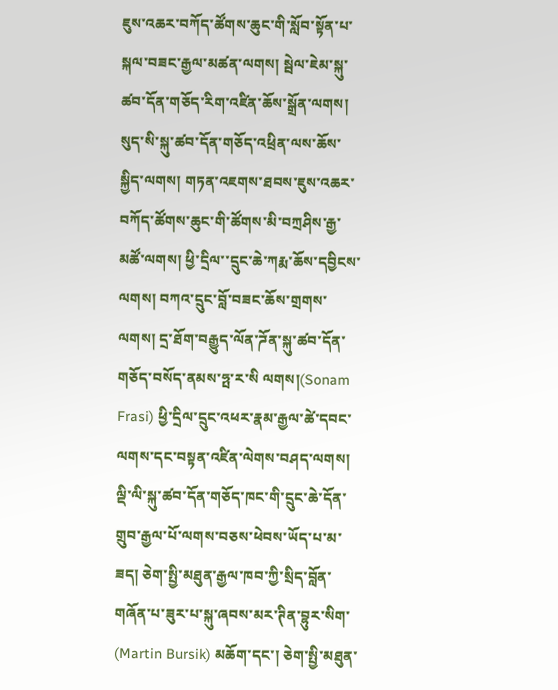ཇུས་འཆར་བཀོད་ཚོགས་ཆུང་གི་སློབ་སྟོན་པ་སྐལ་བཟང་རྒྱལ་མཚན་ལགས། སྦེལ་ཇེམ་སྐུ་ཚབ་དོན་གཅོད་རིག་འཛིན་ཆོས་སྒྲོན་ལགས། སུད་སི་སྐུ་ཚབ་དོན་གཅོད་འཕྲིན་ལས་ཆོས་སྐྱིད་ལགས། གཏན་འཇགས་ཐབས་ཇུས་འཆར་བཀོད་ཚོགས་ཆུང་གི་ཚོགས་མི་བཀྲཤིས་རྒྱ་མཚོ་ལགས། ཕྱི་དྲིལ་་དྲུང་ཆེ་ཀརྨ་ཆོས་དབྱིངས་ལགས། བཀའ་དྲུང་བློ་བཟང་ཆོས་གྲགས་ལགས། དྲ་ཐོག་བརྒྱུད་ལོན་ཌོན་སྐུ་ཚབ་དོན་གཅོད་བསོད་ནམས་ཧྤ་ར་སི ལགས།(Sonam Frasi) ཕྱི་དྲིལ་དྲུང་འཕར་རྣམ་རྒྱལ་ཚེ་དབང་ལགས་དང་བསྟན་འཛིན་ལེགས་བཤད་ལགས། ལྡི་ལི་སྐུ་ཚབ་དོན་གཅོད་ཁང་གི་དྲུང་ཆེ་དོན་གྲུབ་རྒྱལ་པོ་ལགས་བཅས་ཕེབས་ཡོད་པ་མ་ཟད། ཅེག་སྤྱི་མཐུན་རྒྱལ་ཁབ་ཀྱི་སྲིད་བློན་གཞོན་པ་ཟུར་པ་སྐུ་ཞབས་མར་ཊིན་བྷུར་སིག་ (Martin Bursik) མཆོག་དང་། ཅེག་སྤྱི་མཐུན་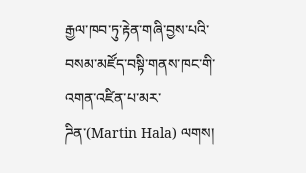རྒྱལ་ཁབ་ཏུ་རྟེན་གཞི་བྱས་པའི་བསམ་མཛོད་བསྟི་གནས་ཁང་གི་འགན་འཛིན་པ་མར་ཌིན་(Martin Hala) ལགས།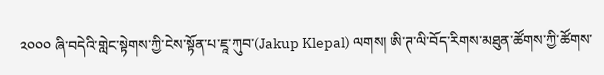༢༠༠༠ ཞི་བདེའི་གླེང་སྟེགས་ཀྱི་ངེས་སྟོན་པ་ཇཱ་ཀུབ་(Jakup Klepal) ལགས། ཨི་ཊ་ལི་བོད་རིགས་མཐུན་ཚོགས་ཀྱི་ཚོགས་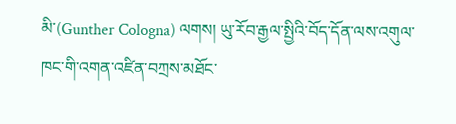མི་(Gunther Cologna) ལགས། ཡུ་རོབ་རྒྱལ་སྤྱིའི་བོད་དོན་ལས་འགུལ་ཁང་གི་འགན་འཛིན་བཀྲས་མཐོང་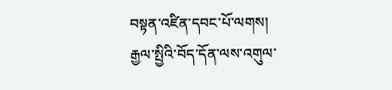བསྟན་འཛིན་དབང་པོ་ལགས། རྒྱལ་སྤྱིའི་བོད་དོན་ལས་འགུལ་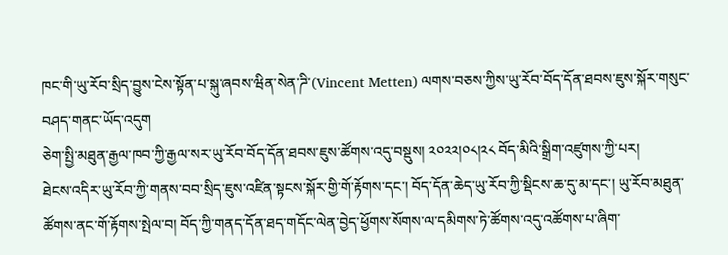ཁང་གི་ཡུ་རོབ་སྲིད་བྱུས་ངེས་སྟོན་པ་སྐུ་ཞབས་ཝིན་སེན་ཌི་(Vincent Metten) ལགས་བཅས་ཀྱིས་ཡུ་རོབ་བོད་དོན་ཐབས་ཇུས་སྐོར་གསུང་བཤད་གནང་ཡོད་འདུག
ཅེག་སྤྱི་མཐུན་རྒྱལ་ཁབ་ཀྱི་རྒྱལ་སར་ཡུ་རོབ་བོད་དོན་ཐབས་ཇུས་ཚོགས་འདུ་བསྡུས། ༢༠༢༢།༠༨།༢༨ བོད་མིའི་སྒྲིག་འཛུགས་ཀྱི་པར།
ཐེངས་འདིར་ཡུ་རོབ་ཀྱི་གནས་བབ་སྲིད་ཇུས་འཛིན་སྟངས་སྐོར་གྱི་གོ་རྟོགས་དང་། བོད་དོན་ཆེད་ཡུ་རོབ་ཀྱི་སྡིངས་ཆ་དུ་མ་དང་། ཡུ་རོབ་མཐུན་ཚོགས་ནང་གོ་རྟོགས་སྤེལ་བ། བོད་ཀྱི་གནད་དོན་ཐད་གདོང་ལེན་བྱེད་ཕྱོགས་སོགས་ལ་དམིགས་ཏེ་ཚོགས་འདུ་འཚོགས་པ་ཞིག་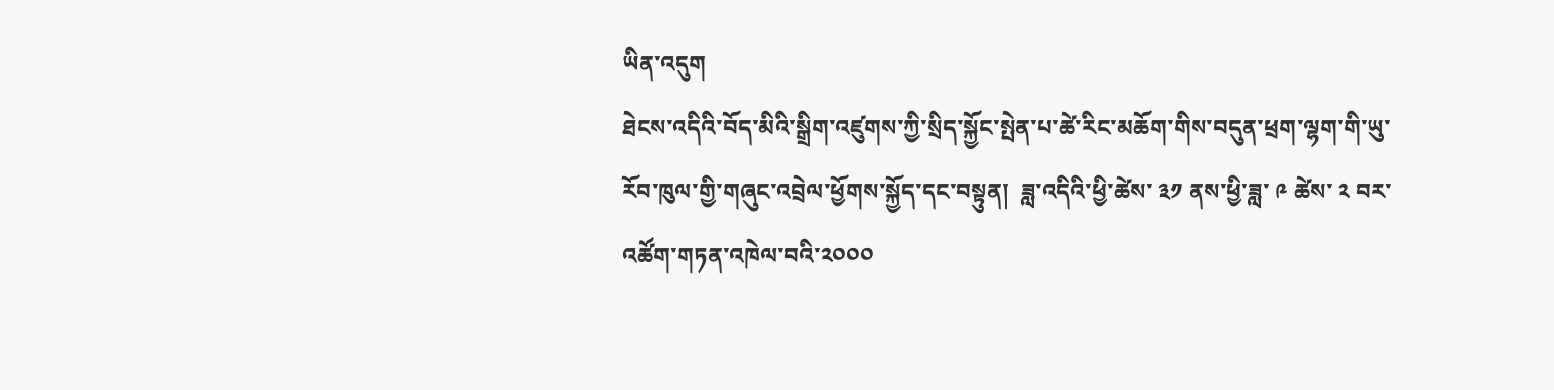ཡིན་འདུག
ཐེངས་འདིའི་བོད་མིའི་སྒྲིག་འཛུགས་ཀྱི་སྲིད་སྐྱོང་སྤེན་པ་ཚེ་རིང་མཆོག་གིས་བདུན་ཕྲག་ལྷག་གི་ཡུ་རོབ་ཁུལ་གྱི་གཞུང་འབྲེལ་ཕྱོགས་སྐྱོད་དང་བསྟུན།  ཟླ་འདིའི་ཕྱི་ཚེས་ ༣༡ ནས་ཕྱི་ཟླ་ ༩ ཚེས་ ༢ བར་འཚོག་གཏན་འཁེལ་བའི་༢༠༠༠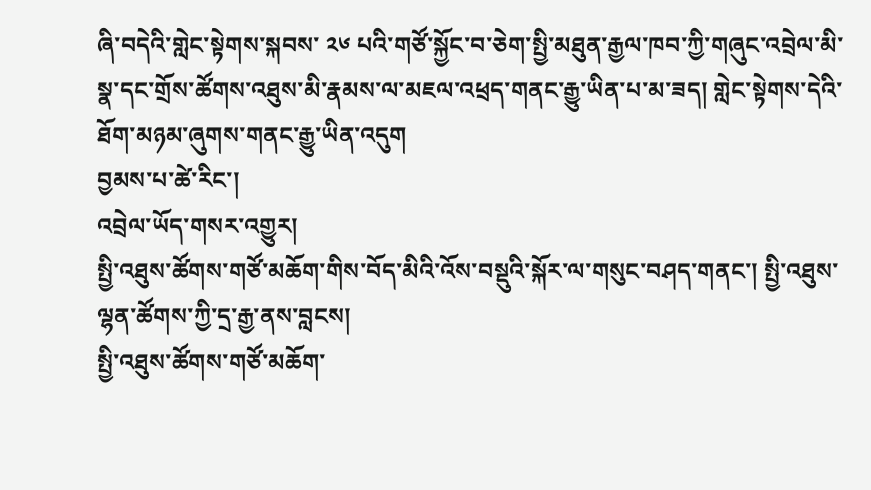ཞི་བདེའི་གླེང་སྟེགས་སྐབས་ ༢༦ པའི་གཙོ་སྐྱོང་བ་ཅེག་སྤྱི་མཐུན་རྒྱལ་ཁབ་ཀྱི་གཞུང་འབྲེལ་མི་སྣ་དང་གྲོས་ཚོགས་འཐུས་མི་རྣམས་ལ་མཇལ་འཕྲད་གནང་རྒྱུ་ཡིན་པ་མ་ཟད། གླེང་སྟེགས་དེའི་ཐོག་མཉམ་ཞུགས་གནང་རྒྱུ་ཡིན་འདུག
བྱམས་པ་ཚེ་རིང་།
འབྲེལ་ཡོད་གསར་འགྱུར།
སྤྱི་འཐུས་ཚོགས་གཙོ་མཆོག་གིས་བོད་མིའི་འོས་བསྡུའི་སྐོར་ལ་གསུང་བཤད་གནང་། སྤྱི་འཐུས་ལྷན་ཚོགས་ཀྱི་དྲ་རྒྱ་ནས་བླངས།
སྤྱི་འཐུས་ཚོགས་གཙོ་མཆོག་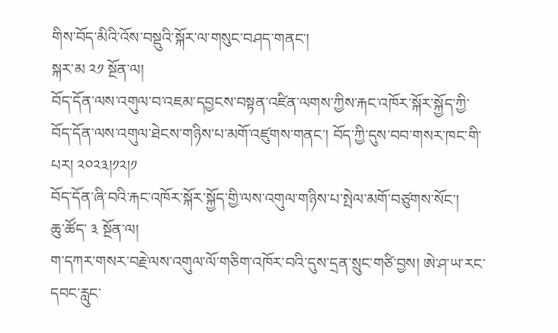གིས་བོད་མིའི་འོས་བསྡུའི་སྐོར་ལ་གསུང་བཤད་གནང་།
སྐར་མ ༢༡ སྔོན་ལ།
བོད་དོན་ལས་འགུལ་བ་འཇམ་དབྱངས་བསྟན་འཛིན་ལགས་ཀྱིས་རྐང་འཁོར་སྐོར་སྐྱོད་ཀྱི་བོད་དོན་ལས་འགུལ་ཐེངས་གཉིས་པ་མགོ་འཛུགས་གནང་། བོད་ཀྱི་དུས་བབ་གསར་ཁང་གི་པར། ༢༠༢༣།༡༢།༡
བོད་དོན་ཞི་བའི་རྐང་འཁོར་སྐོར་སྐྱོད་གྱི་ལས་འགུལ་གཉིས་པ་སྤེལ་མགོ་བཙུགས་སོང་།
ཆུ་ཚོད་ ༣ སྔོན་ལ།
ག་དཀར་གསར་བརྗེ་ལས་འགུལ་ལོ་གཅིག་འཁོར་བའི་དུས་དྲན་སྲུང་གཙི་བྱས། ཨེ་ཤ་ཡ་རང་དབང་རླུང་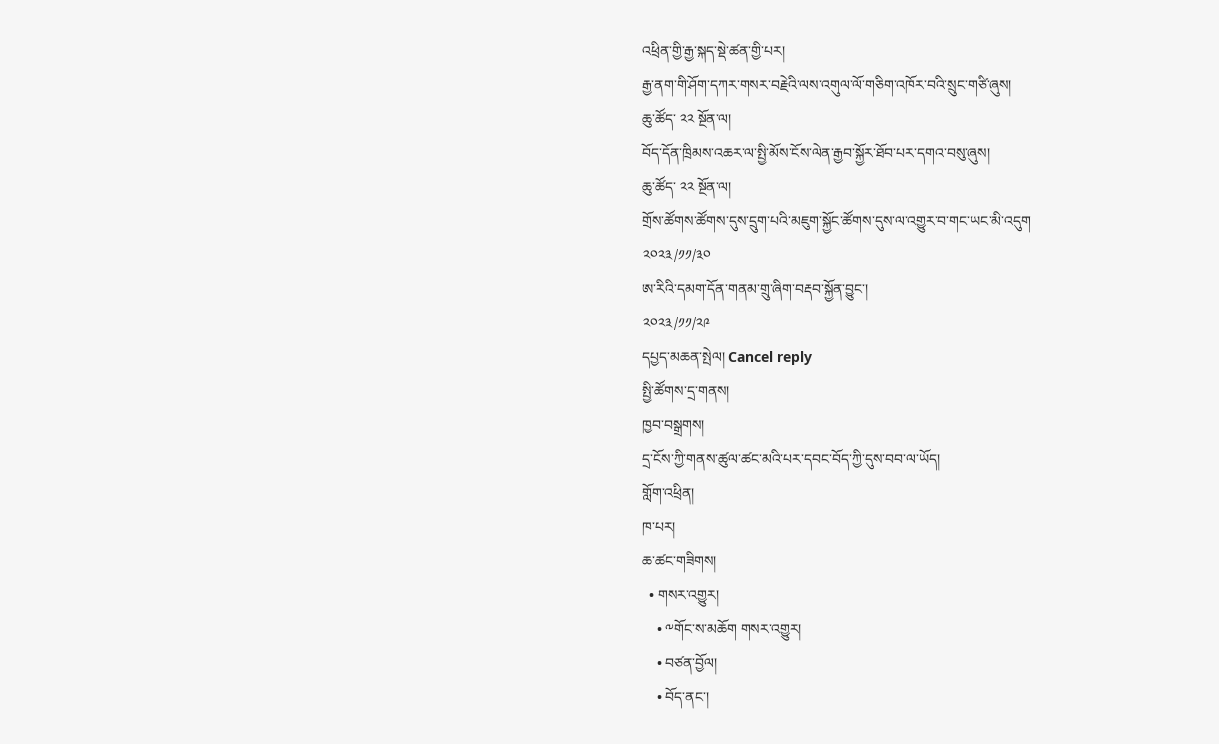འཕྲིན་གྱི་རྒྱ་སྐད་སྡེ་ཚན་གྱི་པར།
རྒྱ་ནག་གི་ཤོག་དཀར་གསར་བརྗེའི་ལས་འགུལ་ལོ་གཅིག་འཁོར་བའི་སྲུང་གཙི་ཞུས།
ཆུ་ཚོད་ ༢༢ སྔོན་ལ།
བོད་དོན་ཁྲིམས་འཆར་ལ་སྤྱི་མོས་ངོས་ལེན་རྒྱབ་སྐྱོར་ཐོབ་པར་དགའ་བསུ་ཞུས།
ཆུ་ཚོད་ ༢༢ སྔོན་ལ།
གྲོས་ཚོགས་ཚོགས་དུས་དྲུག་པའི་མཇུག་སྐྱོང་ཚོགས་དུས་ལ་འགྱུར་བ་གང་ཡང་མི་འདུག
༢༠༢༣/༡༡/༣༠
ཨ་རིའི་དམག་དོན་གནམ་གྲུ་ཞིག་བརྡབ་སྐྱོན་བྱུང་།
༢༠༢༣/༡༡/༢༩
དཔྱད་མཆན་སྤེལ། Cancel reply
སྤྱི་ཚོགས་དྲ་གནས།
ཁྱབ་བསྒྲགས།
དྲ་ངོས་ཀྱི་གནས་ཚུལ་ཚང་མའི་པར་དབང་བོད་ཀྱི་དུས་བབ་ལ་ཡོད།
གློག་འཕྲིན།
ཁ་པར།
ཆ་ཚང་གཟིགས།
  • གསར་འགྱུར།
    • ༸གོང་ས་མཆོག གསར་འགྱུར།
    • བཙན་བྱོལ།
    • བོད་ནང་།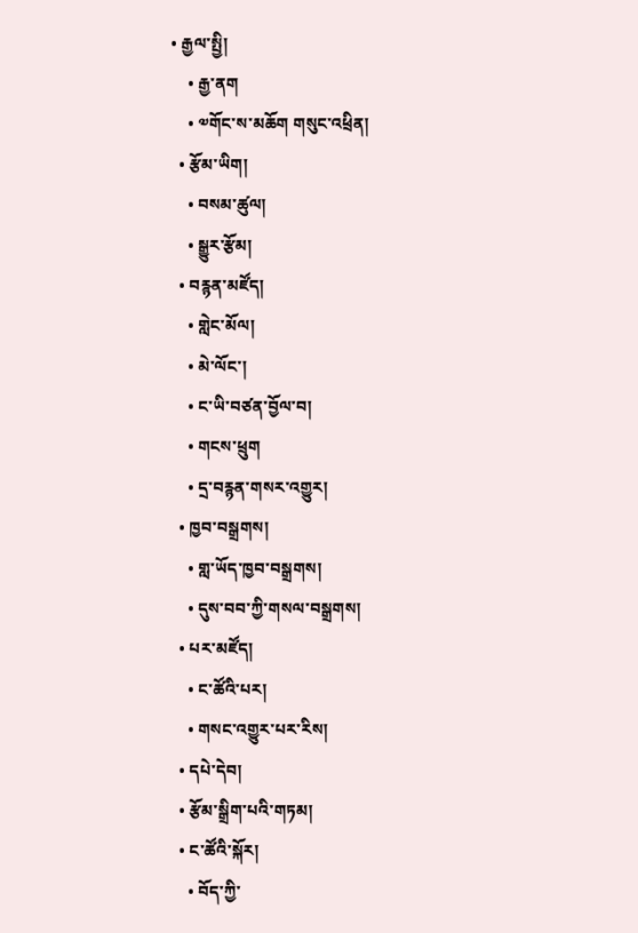• རྒྱལ་སྤྱི།
    • རྒྱ་ནག
    • ༧གོང་ས་མཆོག གསུང་འཕྲིན།
  • རྩོམ་ཡིག།
    • བསམ་ཚུལ།
    • སྒྱུར་རྩོམ།
  • བརྙན་མཛོད།
    • གླེང་མོལ།
    • མེ་ལོང་།
    • ང་ཡི་བཙན་བྱོལ་བ།
    • གངས་ཕྲུག
    • དྲ་བརྙན་གསར་འགྱུར།
  • ཁྱབ་བསྒྲགས།
    • གླ་ཡོད་ཁྱབ་བསྒྲགས།
    • དུས་བབ་ཀྱི་གསལ་བསྒྲགས།
  • པར་མཛོད།
    • ང་ཚོའི་པར།
    • གསང་འགྱུར་པར་རིས།
  • དཔེ་དེབ།
  • རྩོམ་སྒྲིག་པའི་གཏམ།
  • ང་ཚོའི་སྐོར།
    • བོད་ཀྱི་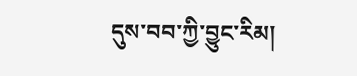དུས་བབ་ཀྱི་བྱུང་རིམ།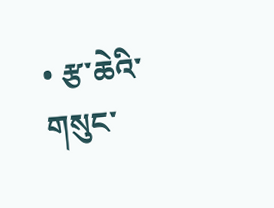• རྩ་ཆེའི་གསུང་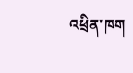འཕྲིན་ཁག